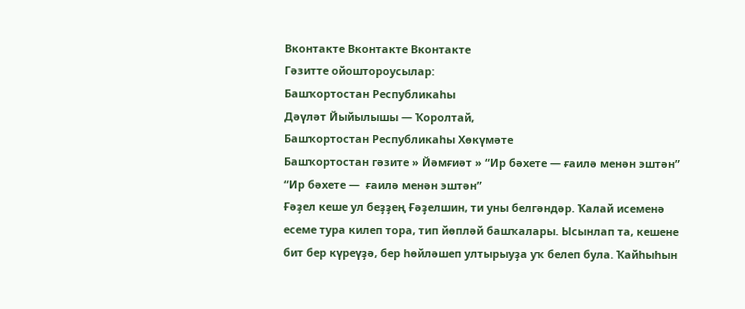Вконтакте Вконтакте Вконтакте
Гәзитте ойоштороусылар:
Башҡортостан Республикаһы
Дәүләт Йыйылышы — Ҡоролтай,
Башҡортостан Республикаһы Хөкүмәте
Башҡортостан гәзите » Йәмғиәт » “Ир бәхете — ғаилә менән эштән”
“Ир бәхете —  ғаилә менән эштән”
Ғәҙел кеше ул беҙҙең Ғәҙелшин, ти уны белгәндәр. Ҡалай исеменә есеме тура килеп тора, тип йөпләй башҡалары. Ысынлап та, кешене бит бер күреүҙә, бер һөйләшеп ултырыуҙа уҡ белеп була. Ҡайһыһын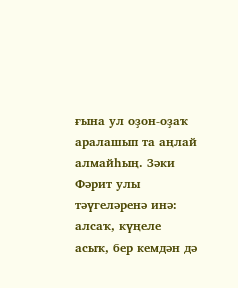ғына ул оҙон-оҙаҡ аралашып та аңлай алмайһың. Зәки Фәрит улы тәүгеләренә инә: алсаҡ, күңеле асыҡ, бер кемдән дә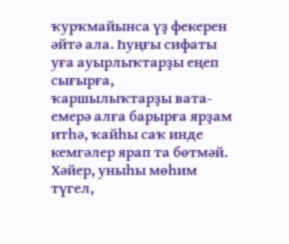ҡурҡмайынса үҙ фекерен әйтә ала. Һуңғы сифаты уға ауырлыҡтарҙы еңеп сығырға, ҡаршылыҡтарҙы вата-емерә алға барырға ярҙам итһә, ҡайһы саҡ инде кемгәлер ярап та бөтмәй. Хәйер, уныһы мөһим түгел,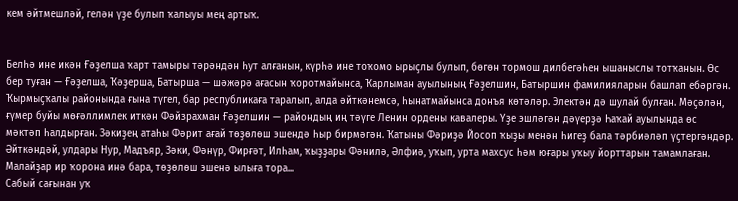кем әйтмешләй, гелән үҙе булып ҡалыуы мең артыҡ.


Белһә ине икән Ғәҙелша ҡарт тамыры тәрәндән һут алғанын, күрһә ине тоҡомо ырыҫлы булып, бөгөн тормош дилбегәһен ышаныслы тотҡанын. Өс бер туған — Ғәҙелша, Ҡәҙерша, Батырша — шәжәрә ағасын ҡоротмайынса, Ҡарлыман ауылының Ғәҙелшин, Батыршин фамилияларын башлап ебәргән. Ҡырмыҫҡалы районында ғына түгел, бар республикаға таралып, алда әйткәнемсә, һынатмайынса донъя көтәләр. Электән дә шулай булған. Мәҫәлән, ғүмер буйы мөғәллимлек иткән Фәйзрахман Ғәҙелшин — райондың иң тәүге Ленин ордены кавалеры. Үҙе эшләгән дәүерҙә Һаҡай ауылында өс мәктәп һалдырған. Зәкиҙең атаһы Фәрит ағай төҙөлөш эшендә һыр бирмәгән. Ҡатыны Фәриҙә Йосоп ҡыҙы менән һигеҙ бала тәрбиәләп үҫтергәндәр. Әйткәндәй, улдары Нур, Мадъяр, Зәки, Фәнүр, Фирғәт, Илһам, ҡыҙҙары Фәнилә, Әлфиә, уҡып, урта махсус һәм юғары уҡыу йорттарын тамамлаған. Малайҙар ир ҡорона инә бара, төҙөлөш эшенә ылыға тора...
Сабый сағынан уҡ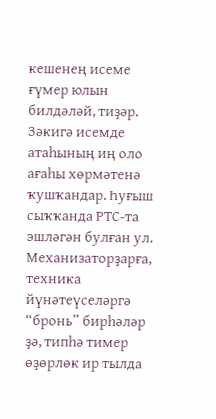кешенең исеме ғүмер юлын билдәләй, тиҙәр. Зәкигә исемде атаһының иң оло ағаһы хөрмәтенә ҡушҡандар. Һуғыш сыҡҡанда РТС-та эшләгән булған ул. Механизаторҙарға, техника йүнәтеүселәргә “бронь” бирһәләр ҙә, типһә тимер өҙөрлөк ир тылда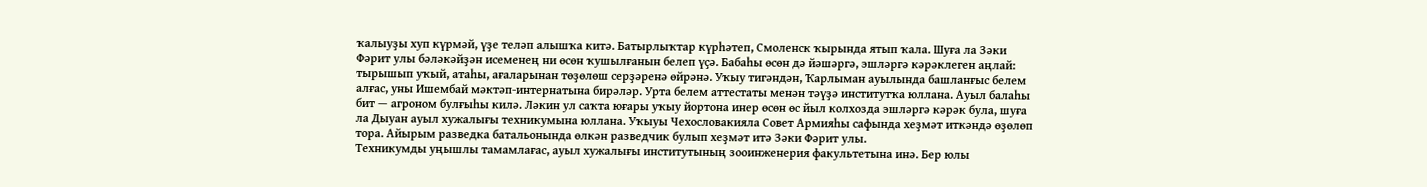ҡалыуҙы хуп күрмәй, үҙе теләп алышҡа китә. Батырлыҡтар күрһәтеп, Смоленск ҡырында ятып ҡала. Шуға ла Зәки Фәрит улы бәләкәйҙән исеменең ни өсөн ҡушылғанын белеп үҫә. Бабаһы өсөн дә йәшәргә, эшләргә кәрәклеген аңлай: тырышып уҡый, атаһы, ағаларынан төҙөлөш серҙәренә өйрәнә. Уҡыу тигәндән, Ҡарлыман ауылында башланғыс белем алғас, уны Ишембай мәктәп-интернатына бирәләр. Урта белем аттестаты менән тәүҙә институтҡа юллана. Ауыл балаһы бит — агроном булғыһы килә. Ләкин ул саҡта юғары уҡыу йортона инер өсөн өс йыл колхозда эшләргә кәрәк була, шуға ла Дыуан ауыл хужалығы техникумына юллана. Уҡыуы Чехословакияла Совет Армияһы сафында хеҙмәт иткәндә өҙөлөп тора. Айырым разведка батальонында өлкән разведчик булып хеҙмәт итә Зәки Фәрит улы.
Техникумды уңышлы тамамлағас, ауыл хужалығы институтының зооинженерия факультетына инә. Бер юлы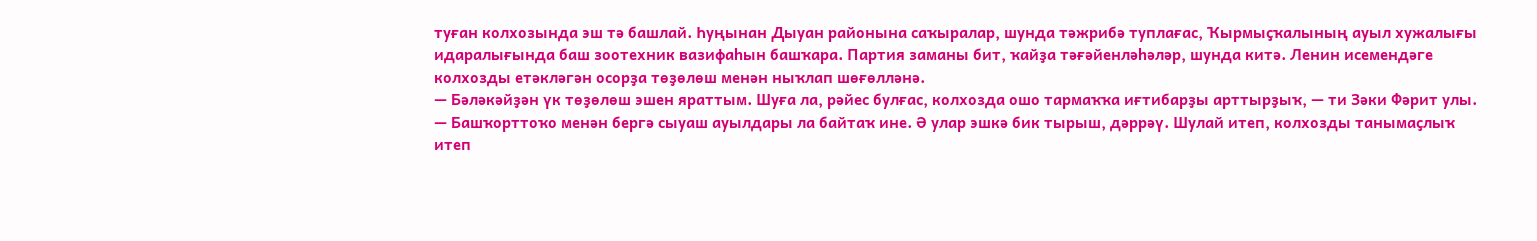туған колхозында эш тә башлай. Һуңынан Дыуан районына саҡыралар, шунда тәжрибә туплағас, Ҡырмыҫҡалының ауыл хужалығы идаралығында баш зоотехник вазифаһын башҡара. Партия заманы бит, ҡайҙа тәғәйенләһәләр, шунда китә. Ленин исемендәге колхозды етәкләгән осорҙа төҙөлөш менән ныҡлап шөғөлләнә.
— Бәләкәйҙән үк төҙөлөш эшен яраттым. Шуға ла, рәйес булғас, колхозда ошо тармаҡҡа иғтибарҙы арттырҙыҡ, — ти Зәки Фәрит улы. — Башҡорттоҡо менән бергә сыуаш ауылдары ла байтаҡ ине. Ә улар эшкә бик тырыш, дәррәү. Шулай итеп, колхозды танымаҫлыҡ итеп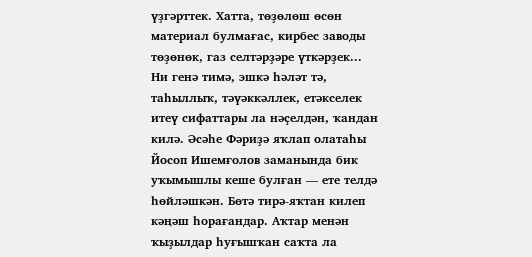үҙгәрттек. Хатта, төҙөлөш өсөн материал булмағас, кирбес заводы төҙөнөк, газ селтәрҙәре үткәрҙек...
Ни генә тимә, эшкә һәләт тә, таһыллыҡ, тәүәккәллек, етәкселек итеү сифаттары ла нәҫелдән, ҡандан килә. Әсәһе Фәриҙә яҡлап олатаһы Йосоп Ишемғолов заманында бик уҡымышлы кеше булған — ете телдә һөйләшкән. Бөтә тирә-яҡтан килеп кәңәш һорағандар. Аҡтар менән ҡыҙылдар һуғышҡан саҡта ла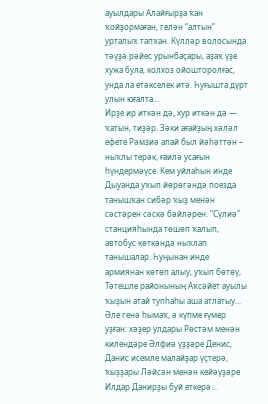ауылдары Алайғырҙа ҡан ҡойҙормаған, гелән “алтын” урталыҡ тапҡан. Күлләр волосында тәүҙә рәйес урынбаҫары, аҙаҡ үҙе хужа була, колхоз ойошторолғас, унда ла етәкселек итә. Һуғышта дүрт улын юғалта...
Ирҙе ир иткән дә, хур иткән дә — ҡатын, тиҙәр. Зәки ағайҙың хәләл ефете Рәмзиә апай был йәһәттән – ныҡлы терәк, ғаилә усағын һүндермәүсе. Кем уйлаһын инде Дыуанда уҡып йөрөгәндә поезда танышҡан сибәр ҡыҙ менән сәстәрен сәскә бәйләрен. “Сүлиә” станцияһында төшөп ҡалып, автобус көткәндә ныҡлап танышалар. Һуңынан инде армиянан көтөп алыу, уҡып бөтөү, Тәтешле районының Аҡсәйет ауылы ҡыҙын атай тупһаһы аша атлатыу... Әле генә һымаҡ, ә күпме ғүмер уҙған: хәҙер улдары Рөстәм менән килендәре Әлфиә үҙҙәре Денис, Данис исемле малайҙар үҫтерә, ҡыҙҙары Ләйсән менән кейәүҙәре Илдар Данирҙы буй еткерә...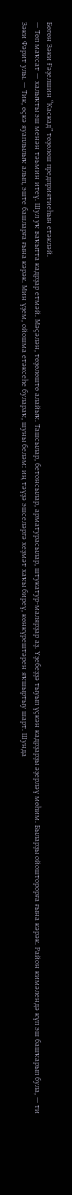Бөгөн Зәки Ғәҙелшин “Каскад” төҙөлөш предприятиеһын етәкләй.
— Төп маҡсат — халыҡты эш менән тәьмин итеү. Шул уҡ ваҡытта кадрҙар етмәй. Мәҫәлән, төҙөлөштө алайыҡ. Ташсылар, бетонсылар, арматурасылар, штукатур-малярҙар аҙ. Үҙебеҙҙә тыуып үҫкән кадрҙарҙы әҙерләү мөһим. Быларҙы ойошторорға ғына кәрәк. Район кимәлендә күп эш башҡарып була, — ти Зәки Фәрит улы. — Тик, өҫкә яуаплылыҡ алып, эште башларға ғына кәрәк. Мин үҙем, ойошма етәксеһе булараҡ, шуны беләм: иң тәүҙә эшселәргә хеҙмәт хаҡы биреү, көнкүрештәрен яҡшыртыу шарт. Шунда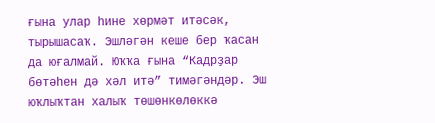ғына улар һине хөрмәт итәсәк, тырышасаҡ. Эшләгән кеше бер ҡасан да юғалмай. Юҡҡа ғына “Кадрҙар бөтәһен дә хәл итә” тимәгәндәр. Эш юҡлыҡтан халыҡ төшөнкөлөккә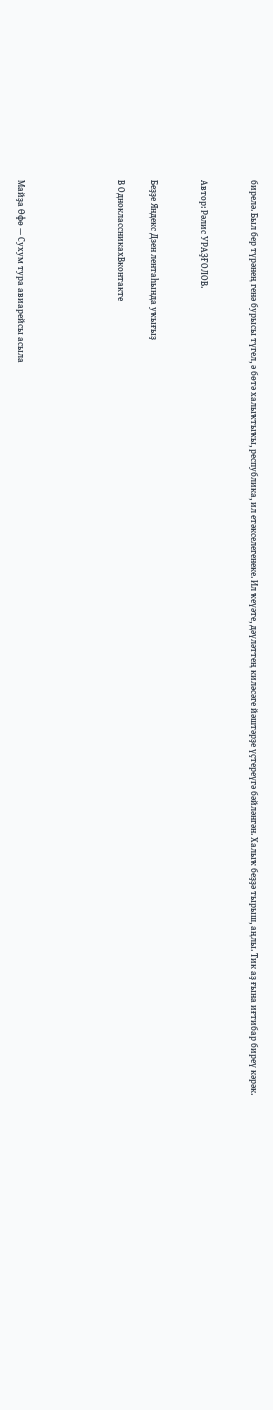бирелә. Был бер түрәнең генә бурысы түгел, ә бөтә халыҡтыҡы, республика, ил етәкселегенеке. Ил ҡеүәте, дәүләттең киләсәге йәштәрҙе үҫтереүгә бәйләнгән. Халыҡ беҙҙә тырыш, аңлы. Тик аҙ ғына иғтибар биреү кәрәк.


Автор: Рәлис УРАҘҒОЛОВ.


Беҙҙе Яндекс Дзен лентаһында уҡығыҙ

В ОдноклассникахВконтакте





Майҙа Өфө — Сухум тура авиарейсы асыла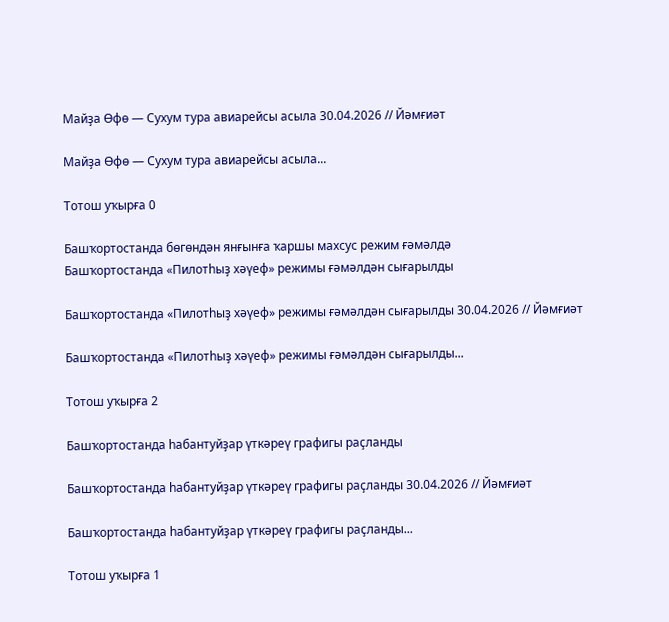Майҙа Өфө — Сухум тура авиарейсы асыла 30.04.2026 // Йәмғиәт

Майҙа Өфө — Сухум тура авиарейсы асыла...

Тотош уҡырға 0

Башҡортостанда бөгөндән янғынға ҡаршы махсус режим ғәмәлдә
Башҡортостанда «Пилотһыҙ хәүеф» режимы ғәмәлдән сығарылды

Башҡортостанда «Пилотһыҙ хәүеф» режимы ғәмәлдән сығарылды 30.04.2026 // Йәмғиәт

Башҡортостанда «Пилотһыҙ хәүеф» режимы ғәмәлдән сығарылды...

Тотош уҡырға 2

Башҡортостанда һабантуйҙар үткәреү графигы раҫланды

Башҡортостанда һабантуйҙар үткәреү графигы раҫланды 30.04.2026 // Йәмғиәт

Башҡортостанда һабантуйҙар үткәреү графигы раҫланды...

Тотош уҡырға 1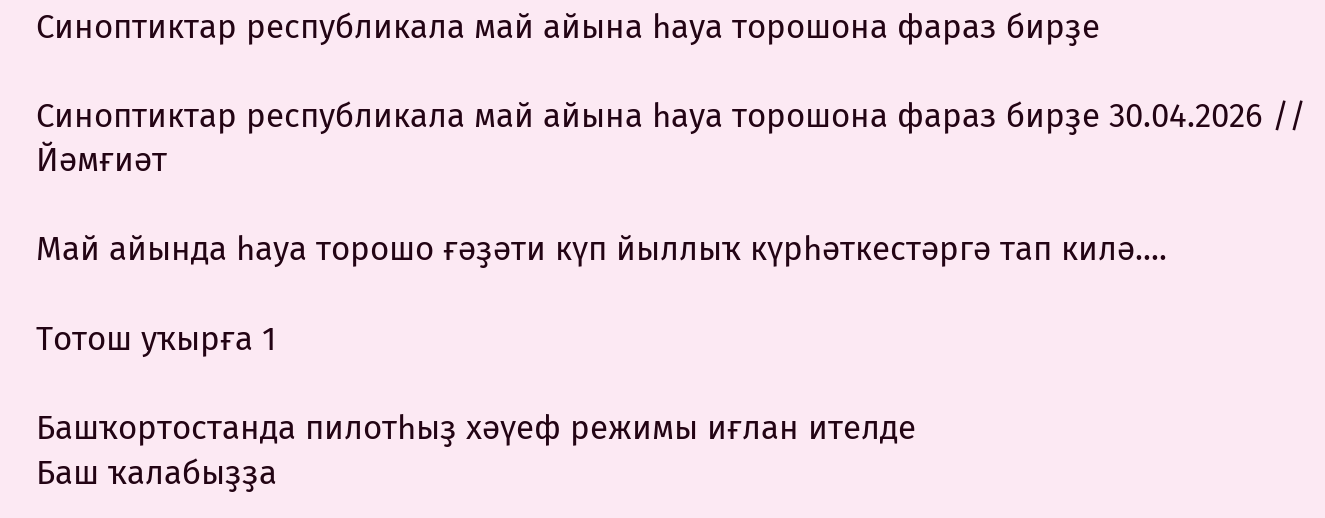Синоптиктар республикала май айына һауа торошона фараз бирҙе

Синоптиктар республикала май айына һауа торошона фараз бирҙе 30.04.2026 // Йәмғиәт

Май айында һауа торошо ғәҙәти күп йыллыҡ күрһәткестәргә тап килә....

Тотош уҡырға 1

Башҡортостанда пилотһыҙ хәүеф режимы иғлан ителде
Баш ҡалабыҙҙа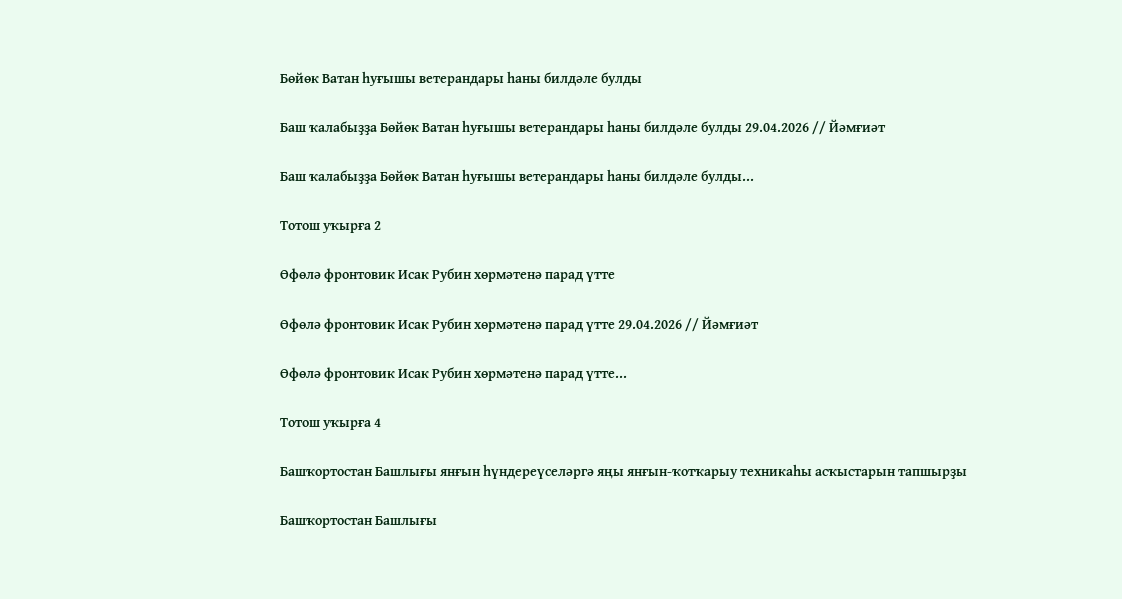Бөйөк Ватан һуғышы ветерандары һаны билдәле булды

Баш ҡалабыҙҙа Бөйөк Ватан һуғышы ветерандары һаны билдәле булды 29.04.2026 // Йәмғиәт

Баш ҡалабыҙҙа Бөйөк Ватан һуғышы ветерандары һаны билдәле булды...

Тотош уҡырға 2

Өфөлә фронтовик Исак Рубин хөрмәтенә парад үтте

Өфөлә фронтовик Исак Рубин хөрмәтенә парад үтте 29.04.2026 // Йәмғиәт

Өфөлә фронтовик Исак Рубин хөрмәтенә парад үтте...

Тотош уҡырға 4

Башҡортостан Башлығы янғын һүндереүселәргә яңы янғын-ҡотҡарыу техникаһы асҡыстарын тапшырҙы

Башҡортостан Башлығы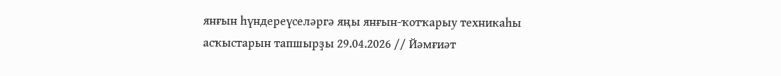янғын һүндереүселәргә яңы янғын-ҡотҡарыу техникаһы асҡыстарын тапшырҙы 29.04.2026 // Йәмғиәт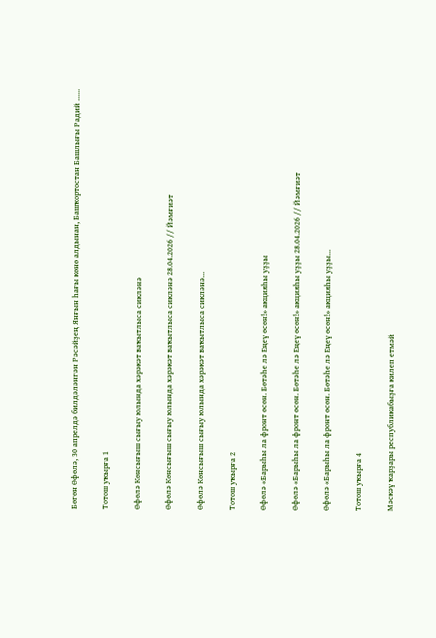Бөгөн Өфөлә, 30 апрелдә билдәләнгән Рәсәйҙең Янғын һағы көнө алдынан, Башҡортостан Башлығы Радий ......

Тотош уҡырға 1

Өфөлә Көнсығыш сығыу юлында хәрәкәт ваҡытлыса сикләнә

Өфөлә Көнсығыш сығыу юлында хәрәкәт ваҡытлыса сикләнә 28.04.2026 // Йәмғиәт

Өфөлә Көнсығыш сығыу юлында хәрәкәт ваҡытлыса сикләнә...

Тотош уҡырға 2

Өфөлә «Барыһы ла фронт өсөн. Бөтәһе лә Еңеү өсөн!» акцияһы уҙҙы

Өфөлә «Барыһы ла фронт өсөн. Бөтәһе лә Еңеү өсөн!» акцияһы уҙҙы 28.04.2026 // Йәмғиәт

Өфөлә «Барыһы ла фронт өсөн. Бөтәһе лә Еңеү өсөн!» акцияһы уҙҙы...

Тотош уҡырға 4

Мәскәү ҡарҙары республикабыҙға килеп етмәй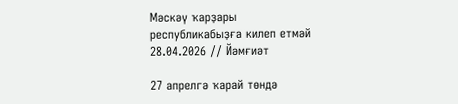Мәскәү ҡарҙары республикабыҙға килеп етмәй 28.04.2026 // Йәмғиәт

27 апрелгә ҡарай төндә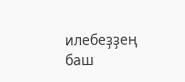илебеҙҙең баш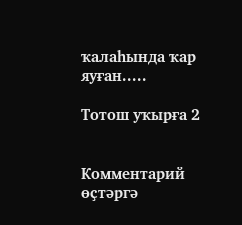ҡалаһында ҡар яуған.....

Тотош уҡырға 2


Комментарий өҫтәргә